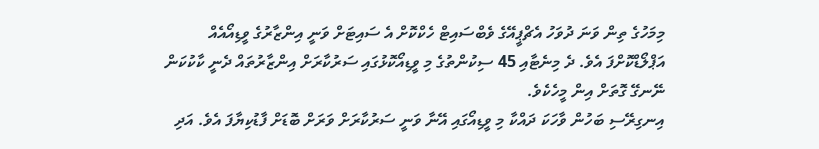މިމަހުގެ ތިން ވަނަ ދުވަހު އެޗްޕީއޭގެ ވެބްސައިޓް ހެކްކޮށް އެ ސައިޓަށް ވަނީ އިންޒާރުގެ ވީޑިއޯއެއް އަޕްލޯޑްކޮށްފަ އެވެ. ދެ މިނެޓާއި 45 ސިކުންތުގެ މި ވީޑިއޯކޮޅުގައި ސަރުކާރަށް އިންޒާރުތައް ދެނީ ކާކުކަން ނޭނގޭ ގޮތަށް އިން މީހެކެވެ.
އިނގިރޭސި ބަހުން ވާހަކަ ދައްކާ މި ވީޑިއޯގައި އޭނާ ވަނީ ސަރުކާރަށް ވަރަށް ބޮޑަށް ފާޑުކިޔާފަ އެވެ. އަދި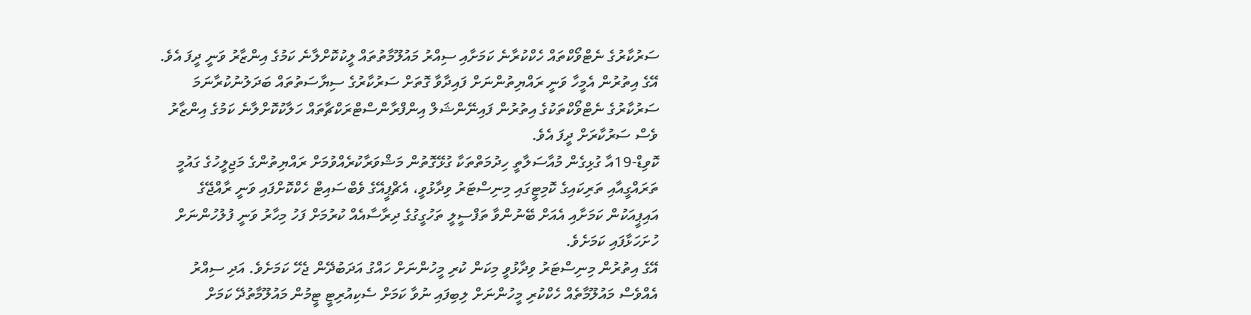ސަރުކާރުގެ ނެޓްވޯކްތައް ހެކްކުރާނެ ކަމަށާއި ސިއްރު މައުލޫމާތުތައް ލީކުކޮށްލާނެ ކަމުގެ އިންޒާރު ވަނީ ދީފަ އެވެ.
އޭގެ އިތުރުން އެމީހާ ވަނީ ރައްޔިތުންނަށް ފައިދާވާ ގޮތަށް ސަރުކާރުގެ ސިޔާސަތުތައް ބަދަލުނުކުރާނަމަ ސަރުކާރުގެ ނެޓްވޯކްތަކުގެ އިތުރުން ފައިނޭންޝަލް އިންފްރާންސްޓްރަކްޗާތައް ހަލާކުކޮށްލާނެ ކަމުގެ އިންޒާރު ވެސް ސަރުކާރަށް ދީފަ އެވެ.
ކޮވިޑް-19އާ ގުޅިގެން މުއާސަލާތީ ހިދުމަތްތަކާ ގުޅޭގޮތުން މަޝްވަރާކުރެއްވުމަށް ރައްޔިތުންގެ މަޖިލީހުގެ ގައުމީ ތަރައްގީއާއި ތަރިކައިގެ ކޮމިޓީގައި މިނިސްޓަރު ވިދާޅުވީ، އެޗްޕީއޭގެ ވެބްސައިޓް ހެކްކޮށްފައި ވަނީ ރާއްޖޭގެ އައިޕީއަކުން ކަމަށާއި އެއަށް ބޭނުންވާ ތަފްސީލީ ތަހުގީގުގެ ދިރާސާއެއް ކުރުމަށް ފަހު މިހާރު ވަނީ ފުލުހުންނަށް ހުށަހަޅާފައި ކަމަށެވެ.
އޭގެ އިތުރުން މިނިސްޓަރު ވިދާޅުވީ މިކަން ކުރި މީހުންނަށް ހައްގު އަދަބުދޭން ޖެހޭ ކަމަށެވެ. އަދި ސިއްރު އެއްވެސް މައުލޫމާތެއް ހެކްކުރި މީހުންނަށް ލިބިފައި ނުވާ ކަމަށް ސެކިއުރިޓީ ޓީމުން މައުލޫމާތުދޭ ކަމަށް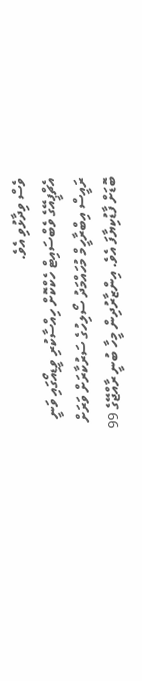ވެސް ވިދާޅުވި އެވެ.
އެޗްޕީއޭގެ ވެބްސައިޓް ހެކްކޮށް ހިއްސާކުރި ވީޑިއޯގައި ވަނީ ރައީސް އިބްރާހީމް މުހައްމަދު ސޯލިހުގެ ސަރުކާރަށް ވަރަށް ބޮޑަށް ފާޑުކިޔާފަ އެވެ. އިންޒާރުދިން މީހާ ބުނީ ރާއްޖޭގެ 99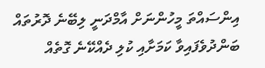އިންސައްތަ މީހުންނަށް އާމްދަނީ ލިބޭނެ ދޮރުތައް ބަންދުވެފައިވާ ކަމަށާއި ކުލި ދެއްކޭނެ ގޮތެއް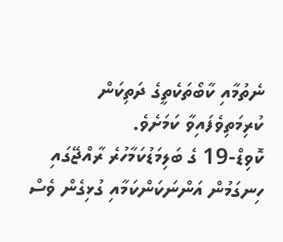ނެތުމާއި ކާބޯތަކެތީގެ ދަތިކަން ކުރިމަތިވެފައިވާ ކަމަށެވެ.
ކޮވިޑް-19 ގެ ބަލިމަޑުކަމާހުރެ ރާއްޖޭގައި ހިނގަމުން އަންނަކަންކަމާއި ގުޅިގެން ވެސް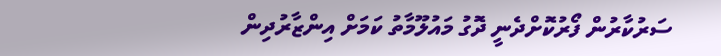ސަރުކާރުން ފޯރުކޮށްދެނީ ދޮގު މައުލޫމާތު ކަމަށް އިންޒާރުދިން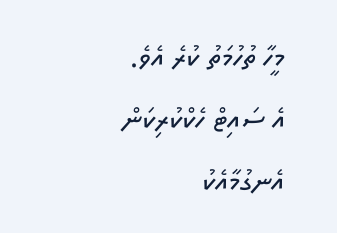މީހާ ތުހުމަތު ކުރެ އެވެ.
އެ ސައިޓް ހެކްކުރިކަން އެނގުމާއެކު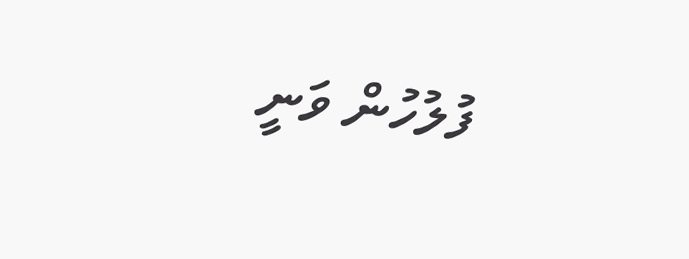ފުލުހުން ވަނީ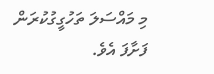މި މައްސަލަ ތަހުގީގުކުރަން ފަށާފަ އެވެ.